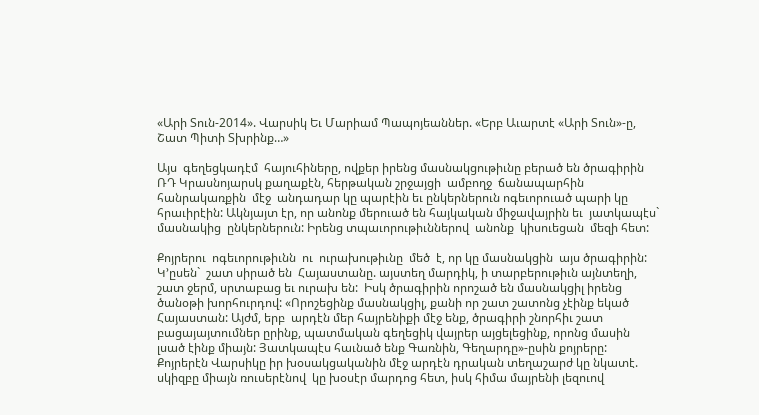«Արի Տուն-2014». Վարսիկ Եւ Մարիամ Պապոյեաններ. «Երբ Աւարտէ «Արի Տուն»-ը, Շատ Պիտի Տխրինք…»

Այս  գեղեցկադէմ  հայուհիները, ովքեր իրենց մասնակցութիւնը բերած են ծրագիրին ՌԴ Կրասնոյարսկ քաղաքէն, հերթական շրջայցի  ամբողջ  ճանապարհին հանրակառքին  մէջ  անդադար կը պարէին եւ ընկերներուն ոգեւորուած պարի կը հրաւիրէին: Ակնյայտ էր, որ անոնք մերուած են հայկական միջավայրին եւ  յատկապէս` մասնակից  ընկերներուն: Իրենց տպաւորութիւններով  անոնք  կիսուեցան  մեզի հետ:

Քոյրերու  ոգեւորութիւնն  ու  ուրախութիւնը  մեծ  է, որ կը մասնակցին  այս ծրագիրին: Կ’ըսեն`  շատ սիրած են  Հայաստանը. այստեղ մարդիկ, ի տարբերութիւն այնտեղի, շատ ջերմ, սրտաբաց եւ ուրախ են:  Իսկ ծրագիրին որոշած են մասնակցիլ իրենց ծանօթի խորհուրդով: «Որոշեցինք մասնակցիլ, քանի որ շատ շատոնց չէինք եկած Հայաստան: Այժմ, երբ  արդէն մեր հայրենիքի մէջ ենք, ծրագիրի շնորհիւ շատ բացայայտումներ ըրինք, պատմական գեղեցիկ վայրեր այցելեցինք, որոնց մասին լսած էինք միայն: Յատկապէս հաւնած ենք Գառնին, Գեղարդը»-ըսին քոյրերը: Քոյրերէն Վարսիկը իր խօսակցականին մէջ արդէն դրական տեղաշարժ կը նկատէ. սկիզբը միայն ռուսերէնով  կը խօսէր մարդոց հետ, իսկ հիմա մայրենի լեզուով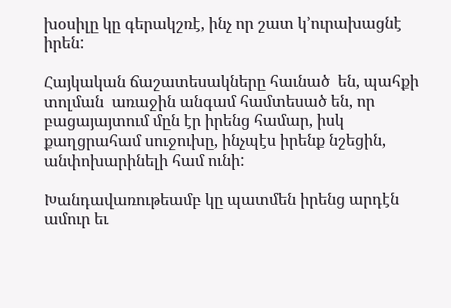խօսիլը կը գերակշռէ, ինչ որ շատ կ’ուրախացնէ իրեն:

Հայկական ճաշատեսակները հաւնած  են, պահքի տոլման  առաջին անգամ համտեսած են, որ բացայայտում մըն էր իրենց համար, իսկ քաղցրահամ սուջուխը, ինչպէս իրենք նշեցին, անփոխարինելի համ ունի:

Խանդավառութեամբ կը պատմեն իրենց արդէն ամուր եւ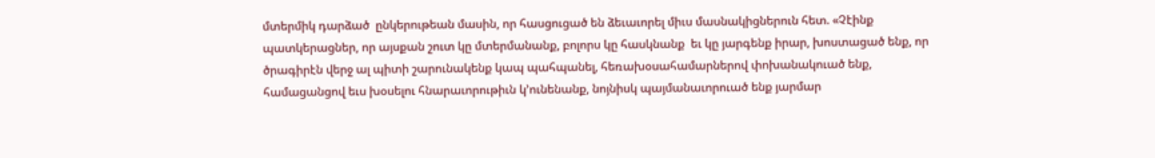մտերմիկ դարձած  ընկերութեան մասին, որ հասցուցած են ձեւաւորել միւս մասնակիցներուն հետ. «Չէինք պատկերացներ, որ այսքան շուտ կը մտերմանանք, բոլորս կը հասկնանք  եւ կը յարգենք իրար, խոստացած ենք, որ ծրագիրէն վերջ ալ պիտի շարունակենք կապ պահպանել, հեռախօսահամարներով փոխանակուած ենք, համացանցով եւս խօսելու հնարաւորութիւն կ’ունենանք, նոյնիսկ պայմանաւորուած ենք յարմար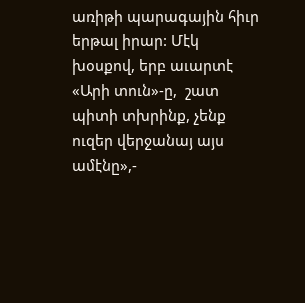առիթի պարագային հիւր երթալ իրար: Մէկ խօսքով, երբ աւարտէ «Արի տուն»-ը,  շատ պիտի տխրինք, չենք ուզեր վերջանայ այս ամէնը»,-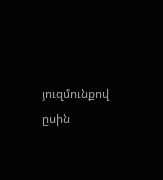յուզմունքով  ըսին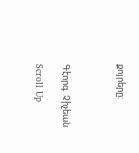քոյրերը:



Գէորգ  Չիչեան

Scroll Up